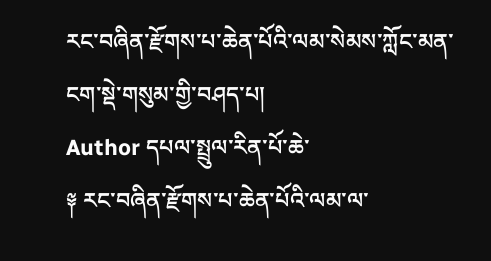རང་བཞིན་རྫོགས་པ་ཆེན་པོའི་ལམ་སེམས་ཀློང་མན་ངག་སྡེ་གསུམ་གྱི་བཤད་པ།
Author དཔལ་སྤྲུལ་རིན་པོ་ཆེ་
༈ རང་བཞིན་རྫོགས་པ་ཆེན་པོའི་ལམ་ལ་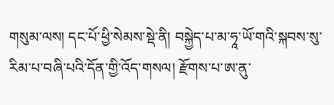གསུམ་ལས། དང་པོ་ཕྱི་སེམས་སྡེ་ནི། བསྐྱེད་པ་མ་ཧཱ་ཡོ་གའི་སྐབས་སུ་རིམ་པ་བཞི་པའི་དོན་གྱི་འོད་གསལ། རྫོགས་པ་ཨ་ནུ་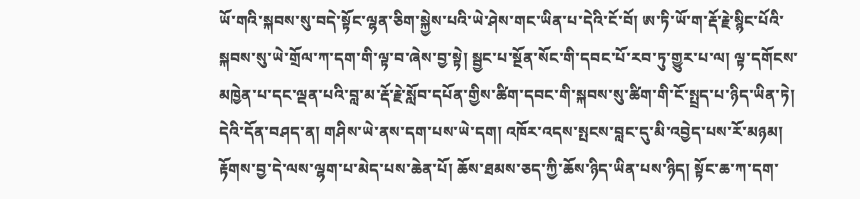ཡོ་གའི་སྐབས་སུ་བདེ་སྟོང་ལྷན་ཅིག་སྐྱེས་པའི་ཡེ་ཤེས་གང་ཡིན་པ་དེའི་ངོ་བོ། ཨ་ཏི་ཡོ་ག་རྡོ་རྗེ་སྙིང་པོའི་སྐབས་སུ་ཡེ་གྲོལ་ཀ་དག་གི་ལྟ་བ་ཞེས་བྱ་སྟེ། སྦྱང་པ་སྔོན་སོང་གི་དབང་པོ་རབ་ཏུ་གྱུར་པ་ལ། ལྟ་དགོངས་མཁྱེན་པ་དང་ལྡན་པའི་བླ་མ་རྡོ་རྗེ་སློབ་དཔོན་གྱིས་ཚིག་དབང་གི་སྐབས་སུ་ཚིག་གི་ངོ་སྤྲད་པ་ཉིད་ཡིན་ཏེ། དེའི་དོན་བཤད་ན། གཤིས་ཡེ་ནས་དག་པས་ཡེ་དག། འཁོར་འདས་སྤངས་བླང་དུ་མི་འབྱེད་པས་རོ་མཉམ། རྟོགས་བྱ་དེ་ལས་ལྷག་པ་མེད་པས་ཆེན་པོ། ཆོས་ཐམས་ཅད་ཀྱི་ཆོས་ཉིད་ཡིན་པས་ཉིད། སྟོང་ཆ་ཀ་དག་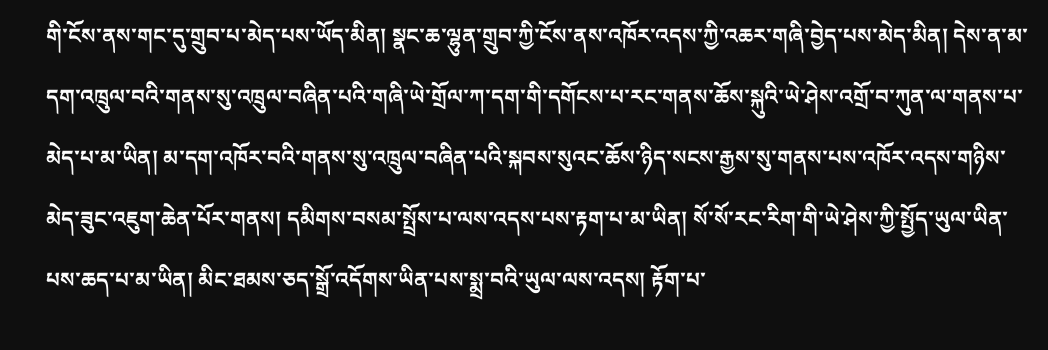གི་ངོས་ནས་གང་དུ་གྲུབ་པ་མེད་པས་ཡོད་མིན། སྣང་ཆ་ལྷུན་གྲུབ་ཀྱི་ངོས་ནས་འཁོར་འདས་ཀྱི་འཆར་གཞི་བྱེད་པས་མེད་མིན། དེས་ན་མ་དག་འཁྲུལ་བའི་གནས་སུ་འཁྲུལ་བཞིན་པའི་གཞི་ཡེ་གྲོལ་ཀ་དག་གི་དགོངས་པ་རང་གནས་ཆོས་སྐུའི་ཡེ་ཤེས་འགྲོ་བ་ཀུན་ལ་གནས་པ་མེད་པ་མ་ཡིན། མ་དག་འཁོར་བའི་གནས་སུ་འཁྲུལ་བཞིན་པའི་སྐབས་སུའང་ཆོས་ཉིད་སངས་རྒྱས་སུ་གནས་པས་འཁོར་འདས་གཉིས་མེད་ཟུང་འཇུག་ཆེན་པོར་གནས། དམིགས་བསམ་སྤྲོས་པ་ལས་འདས་པས་རྟག་པ་མ་ཡིན། སོ་སོ་རང་རིག་གི་ཡེ་ཤེས་ཀྱི་སྤྱོད་ཡུལ་ཡིན་པས་ཆད་པ་མ་ཡིན། མིང་ཐམས་ཅད་སྒྲོ་འདོགས་ཡིན་པས་སྨྲ་བའི་ཡུལ་ལས་འདས། རྟོག་པ་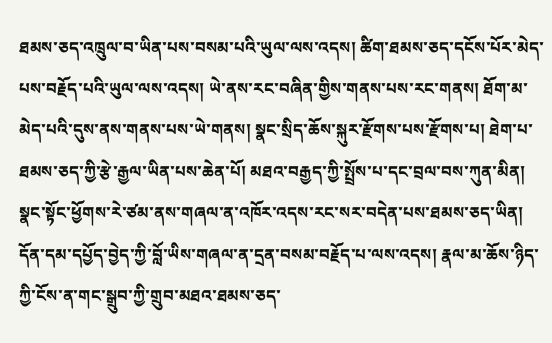ཐམས་ཅད་འཁྲུལ་བ་ཡིན་པས་བསམ་པའི་ཡུལ་ལས་འདས། ཚིག་ཐམས་ཅད་དངོས་པོར་མེད་པས་བརྗོད་པའི་ཡུལ་ལས་འདས། ཡེ་ནས་རང་བཞིན་གྱིས་གནས་པས་རང་གནས། ཐོག་མ་མེད་པའི་དུས་ནས་གནས་པས་ཡེ་གནས། སྣང་སྲིད་ཆོས་སྐུར་རྫོགས་པས་རྫོགས་པ། ཐེག་པ་ཐམས་ཅད་ཀྱི་རྩེ་རྒྱལ་ཡིན་པས་ཆེན་པོ། མཐའ་བརྒྱད་ཀྱི་སྤྲོས་པ་དང་བྲལ་བས་ཀུན་མིན། སྣང་སྟོང་ཕྱོགས་རེ་ཙམ་ནས་གཞལ་ན་འཁོར་འདས་རང་སར་བདེན་པས་ཐམས་ཅད་ཡིན། དོན་དམ་དཔྱོད་བྱེད་ཀྱི་བློ་ཡིས་གཞལ་ན་དྲན་བསམ་བརྗོད་པ་ལས་འདས། རྣལ་མ་ཆོས་ཉིད་ཀྱི་ངོས་ན་གང་སྒྲུབ་ཀྱི་གྲུབ་མཐའ་ཐམས་ཅད་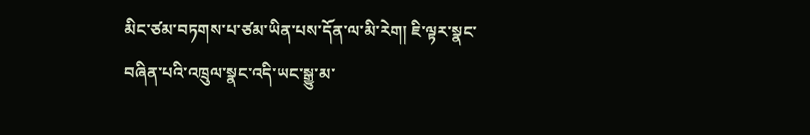མིང་ཙམ་བཏགས་པ་ཙམ་ཡིན་པས་དོན་ལ་མི་རེག། ཇི་ལྟར་སྣང་བཞིན་པའི་འཁྲུལ་སྣང་འདི་ཡང་སྒྱུ་མ་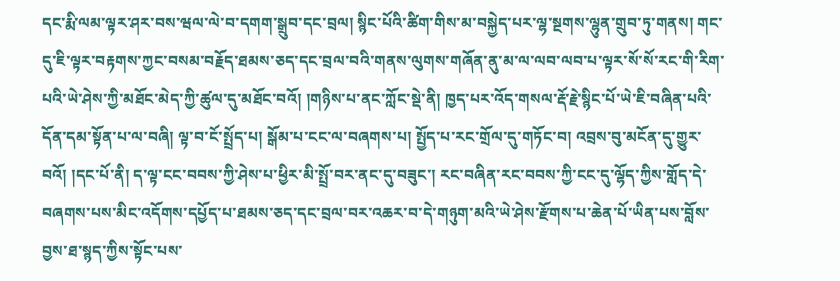དང་རྨི་ལམ་ལྟར་ཤར་བས་ཝལ་ལེ་བ་དགག་སྒྲུབ་དང་བྲལ། སྙིང་པོའི་ཚིག་གིས་མ་བསྐྱེད་པར་ལྷ་སྔགས་ལྷུན་གྲུབ་ཏུ་གནས། གང་དུ་ཇི་ལྟར་བརྟགས་ཀྱང་བསམ་བརྗོད་ཐམས་ཅད་དང་བྲལ་བའི་གནས་ལུགས་གཞོན་ནུ་མ་ལ་ལབ་ལབ་པ་ལྟར་སོ་སོ་རང་གི་རིག་པའི་ཡེ་ཤེས་ཀྱི་མཐོང་མེད་ཀྱི་ཚུལ་དུ་མཐོང་བའོ། །གཉིས་པ་ནང་ཀློང་སྡེ་ནི། ཁྱད་པར་འོད་གསལ་རྡོ་རྗེ་སྙིང་པོ་ཡེ་ཇི་བཞིན་པའི་དོན་དམ་སྟོན་པ་ལ་བཞི། ལྟ་བ་ངོ་སྤྲོད་པ། སྒོམ་པ་ངང་ལ་བཞགས་པ། སྤྱོད་པ་རང་གྲོལ་དུ་གཏོང་བ། འབྲས་བུ་མངོན་དུ་གྱུར་བའོ། །དང་པོ་ནི། ད་ལྟ་ངང་བབས་ཀྱི་ཤེས་པ་ཕྱིར་མི་སྤྲོ་བར་ནང་དུ་བཟུང་། རང་བཞིན་རང་བབས་ཀྱི་ངང་དུ་ལྷོད་ཀྱིས་གློད་དེ་བཞགས་པས་མིང་འདོགས་དཔྱོད་པ་ཐམས་ཅད་དང་བྲལ་བར་འཆར་བ་དེ་གཉུག་མའི་ཡེ་ཤེས་རྫོགས་པ་ཆེན་པོ་ཡིན་པས་བློས་བྱས་ཐ་སྙད་ཀྱིས་སྟོང་པས་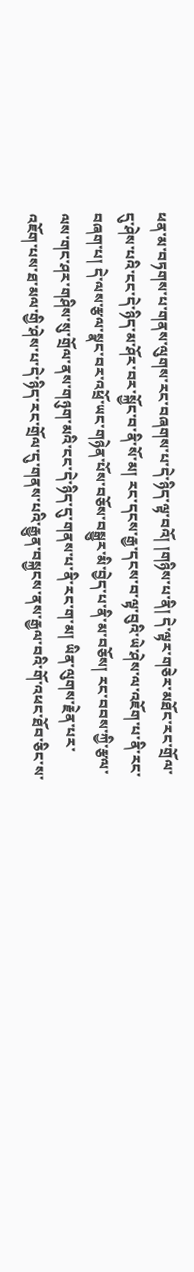ཕན་མ་བཏགས་པ་གནས་ལུགས་རང་བཞགས་པ་དེ་ཉིད་ལྟ་བའོ། །གཉིས་པ་ནི། དེ་ལྟར་གཅེར་མཐོང་རང་གྲོལ་དུ་ཤེས་པའི་ངང་དེ་ཉིད་མ་ཤོར་བར་སྐྱོང་བ་ནི་སོ་མ། རང་དངས་རྒྱ་དངས་བ་ལྟ་བུའི་ཡེ་ཤེས་ལ་འཇོག་པ་ནི་རང་བཞག་པ། དེ་ལས་རྩལ་སྣང་བར་འཕྲོ་ཡང་གཉེན་པོས་བཅོས་བསྒྱུར་མི་བྱེད་པ་ནི་མ་བཅོས། རང་བབས་ཀྱི་རྩལ་ལས་གང་ཤར་གཤིས་སུ་གྲོལ་ནས་གཉུག་མའི་ངང་དེ་ཉིད་དུ་གནས་པ་ནི་རང་ག་མ། ཡིན་ལུགས་རྗེན་པར་འཇོག་པས་ཐ་མལ་གྱི་ཤེས་པ་དེ་ཉིད་རང་གྲོལ་དུ་གནས་པའི་རྒྱུན་བསྐྱངས་ནས་རྒྱལ་བའི་གོ་འཕང་ཐོབ་ཅིང་ས་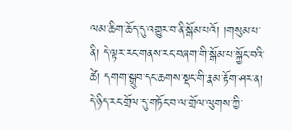ལམ་ཆིག་ཆོད་དུ་འགྱུར་བ་ནི་སྒོམ་པའོ། །གསུམ་པ་ནི། དེ་ལྟར་རང་གནས་རང་བཞག་གི་སྒོམ་པ་སྐྱོང་བའི་ཚེ། དགག་སྒྲུབ་དང་ཆགས་སྡང་གི་རྣམ་རྟོག་ཤར་ན། དེ་ཉིད་རང་གྲོལ་དུ་གཏོང་བ་ལ་གྲོལ་ལུགས་ཀྱི་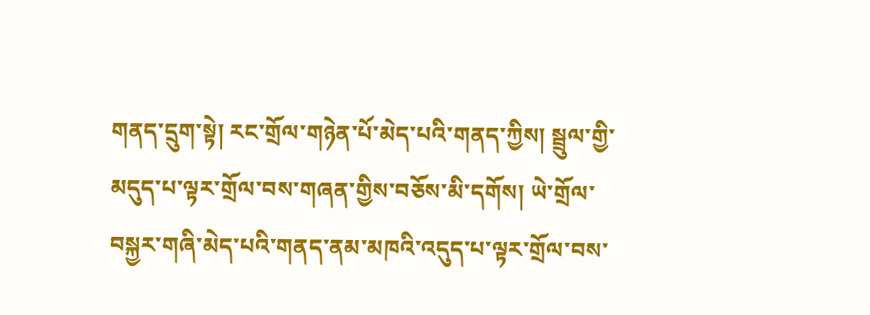གནད་དྲུག་སྟེ། རང་གྲོལ་གཉེན་པོ་མེད་པའི་གནད་ཀྱིས། སྦྲུལ་གྱི་མདུད་པ་ལྟར་གྲོལ་བས་གཞན་གྱིས་བཅོས་མི་དགོས། ཡེ་གྲོལ་བསྐྱར་གཞི་མེད་པའི་གནད་ནམ་མཁའི་འདུད་པ་ལྟར་གྲོལ་བས་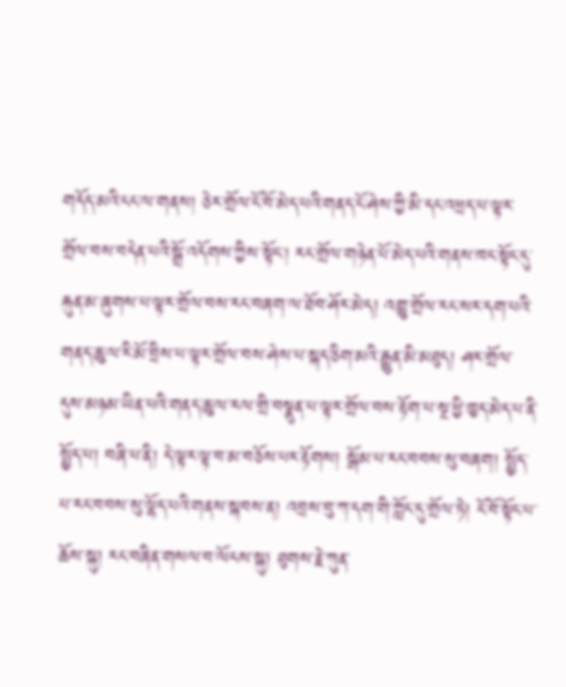གདོད་མའི་ངང་ལ་གནས། ཅེར་གྲོལ་ངོ་བོ་མེད་པའི་གནད་ངོ་ཤེས་ཀྱི་མི་དང་འཕྲད་པ་ལྟར་གྲོལ་བས་བདེན་པའི་སྒྲོ་འདོགས་ཀྱིས་སྟོང་། རང་གྲོལ་གཉེན་པོ་མེད་པའི་གནས་ཁང་སྟོང་དུ་རྐུན་མ་ཞུགས་པ་ལྟར་གྲོལ་བས་རང་བཞག་ལ་ཐོབ་ཤོར་མེད། འགྱུ་གྲོལ་རང་སར་དག་པའི་གནད་ཆུ་ལ་རི་མོ་བྲིས་པ་ལྟར་གྲོལ་བས་ཤེས་པ་སྐད་ཅིག་མའི་རྒྱུན་མི་མཐུད། ཤར་གྲོལ་དུས་མཉམ་ཡིན་པའི་གནད་ཆུ་ལ་རལ་གྲི་བསྣུན་པ་ལྟར་གྲོལ་བས་རྟོག་པ་སྔ་ཕྱི་ཁྱད་མེད་པ་ནི་སྤྱོད་པ། བཞི་པ་ནི། དེ་ལྟར་ལྟ་བ་མ་བཅོས་པར་རྟོགས། སྒོམ་པ་རང་བབས་སུ་བཞག། སྤྱོད་པ་རང་བབས་སུ་ལྷོད་པའི་གནས་སྐབས་ན། འབྲས་བུ་ཀ་དག་གི་ཀློང་དུ་གྲོལ་ཏེ། ངོ་བོ་སྟོང་པ་ཆོས་སྐུ། རང་བཞིན་གསལ་བ་ལོངས་སྐུ། ཐུགས་རྗེ་ཀུན་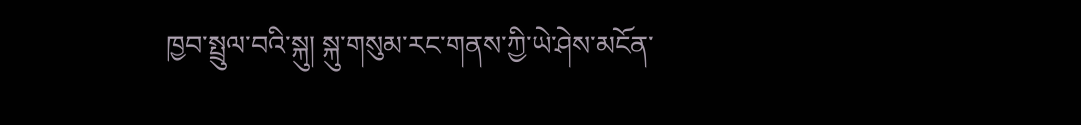ཁྱབ་སྤྲུལ་བའི་སྐུ། སྐུ་གསུམ་རང་གནས་ཀྱི་ཡེ་ཤེས་མངོན་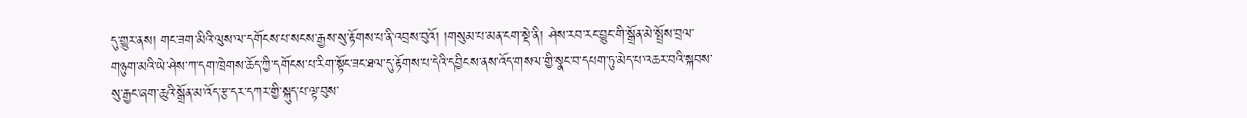དུ་གྱུར་ནས། གང་ཟག་མིའི་ལུས་ལ་དགོངས་པ་སངས་རྒྱས་སུ་རྟོགས་པ་ནི་འབྲས་བུའོ། །གསུམ་པ་མན་ངག་སྡེ་ནི། ཤེས་རབ་རང་བྱུང་གི་སྒྲོན་མེ་སྤྲོས་བྲལ་གཉུག་མའི་ཡེ་ཤེས་ཀ་དག་ཁྲེགས་ཆོད་ཀྱི་དགོངས་པ་རིག་སྟོང་ཟང་ཐལ་དུ་རྟོགས་པ་དེའི་དབྱིངས་ནས་འོད་གསལ་གྱི་སྣང་བ་དཔག་ཏུ་མེད་པ་འཆར་བའི་སྐབས་སུ་རྒྱང་ཞག་ཆུའི་སྒྲོན་མ་འོད་རྩ་དར་དཀར་གྱི་སྐུད་པ་ལྟ་བུས་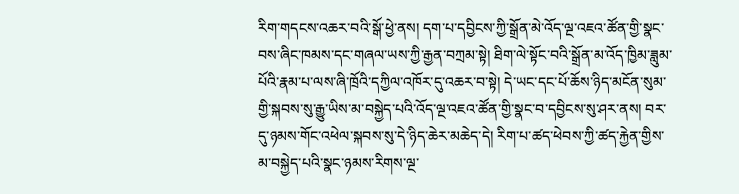རིག་གདངས་འཆར་བའི་སྒོ་ཕྱེ་ནས། དག་པ་དབྱིངས་ཀྱི་སྒྲོན་མེ་འོད་ལྔ་འཇའ་ཚོན་གྱི་སྣང་བས་ཞིང་ཁམས་དང་གཞལ་ཡས་ཀྱི་རྒྱན་བཀྲམ་སྟེ། ཐིག་ལེ་སྟོང་བའི་སྒྲོན་མ་འོད་ཁྱིམ་ཟླུམ་པོའི་རྣམ་པ་ལས་ཞི་ཁྲོའི་དཀྱིལ་འཁོར་དུ་འཆར་བ་སྟེ། དེ་ཡང་དང་པོ་ཆོས་ཉིད་མངོན་སུམ་གྱི་སྐབས་སུ་རྒྱུ་ཡིས་མ་བསྐྱེད་པའི་འོད་ལྔ་འཇའ་ཚོན་གྱི་སྣང་བ་དབྱིངས་སུ་ཤར་ནས། བར་དུ་ཉམས་གོང་འཕེལ་སྐབས་སུ་དེ་ཉིད་ཆེར་མཆེད་དེ། རིག་པ་ཚད་ཕེབས་ཀྱི་ཚད་རྐྱེན་གྱིས་མ་བསྐྱེད་པའི་སྣང་ཉམས་རིགས་ལྔ་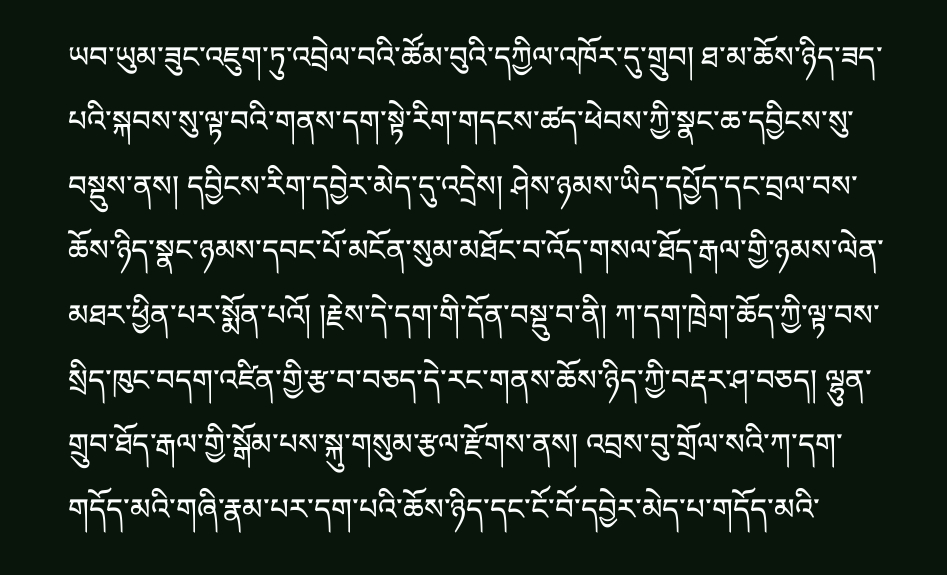ཡབ་ཡུམ་ཟུང་འཇུག་ཏུ་འབྲེལ་བའི་ཚོམ་བུའི་དཀྱིལ་འཁོར་དུ་གྲུབ། ཐ་མ་ཆོས་ཉིད་ཟད་པའི་སྐབས་སུ་ལྟ་བའི་གནས་དག་སྟེ་རིག་གདངས་ཚད་ཕེབས་ཀྱི་སྣང་ཆ་དབྱིངས་སུ་བསྡུས་ནས། དབྱིངས་རིག་དབྱེར་མེད་དུ་འདྲེས། ཤེས་ཉམས་ཡིད་དཔྱོད་དང་བྲལ་བས་ཆོས་ཉིད་སྣང་ཉམས་དབང་པོ་མངོན་སུམ་མཐོང་བ་འོད་གསལ་ཐོད་རྒལ་གྱི་ཉམས་ལེན་མཐར་ཕྱིན་པར་སྨོན་པའོ། །རྗེས་དེ་དག་གི་དོན་བསྡུ་བ་ནི། ཀ་དག་ཁྲེག་ཆོད་ཀྱི་ལྟ་བས་སྲིད་ཁུང་བདག་འཛིན་གྱི་རྩ་བ་བཅད་དེ་རང་གནས་ཆོས་ཉིད་ཀྱི་བརྡར་ཤ་བཅད། ལྷུན་གྲུབ་ཐོད་རྒལ་གྱི་སྒོམ་པས་སྐུ་གསུམ་རྩལ་རྫོགས་ནས། འབྲས་བུ་གྲོལ་སའི་ཀ་དག་གདོད་མའི་གཞི་རྣམ་པར་དག་པའི་ཆོས་ཉིད་དང་ངོ་བོ་དབྱེར་མེད་པ་གདོད་མའི་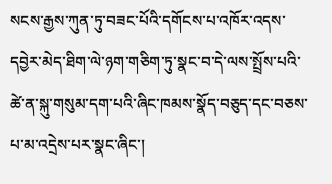སངས་རྒྱས་ཀུན་ཏུ་བཟང་པོའི་དགོངས་པ་འཁོར་འདས་དབྱེར་མེད་ཐིག་ལེ་ཉག་གཅིག་ཏུ་སྣང་བ་དེ་ལས་སྤྲོས་པའི་ཚེ་ན་སྐུ་གསུམ་དག་པའི་ཞིང་ཁམས་སྣོད་བཅུད་དང་བཅས་པ་མ་འདྲེས་པར་སྣང་ཞིང་།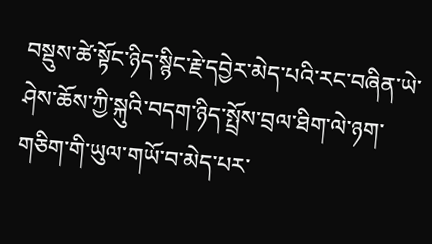བསྡུས་ཚེ་སྟོང་ཉིད་སྙིང་རྗེ་དབྱེར་མེད་པའི་རང་བཞིན་ཡེ་ཤེས་ཆོས་ཀྱི་སྐུའི་བདག་ཉིད་སྤྲོས་བྲལ་ཐིག་ལེ་ཉག་གཅིག་གི་ཡུལ་གཡོ་བ་མེད་པར་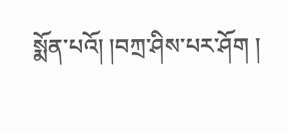སྨོན་པའོ། །བཀྲ་ཤིས་པར་ཤོག །